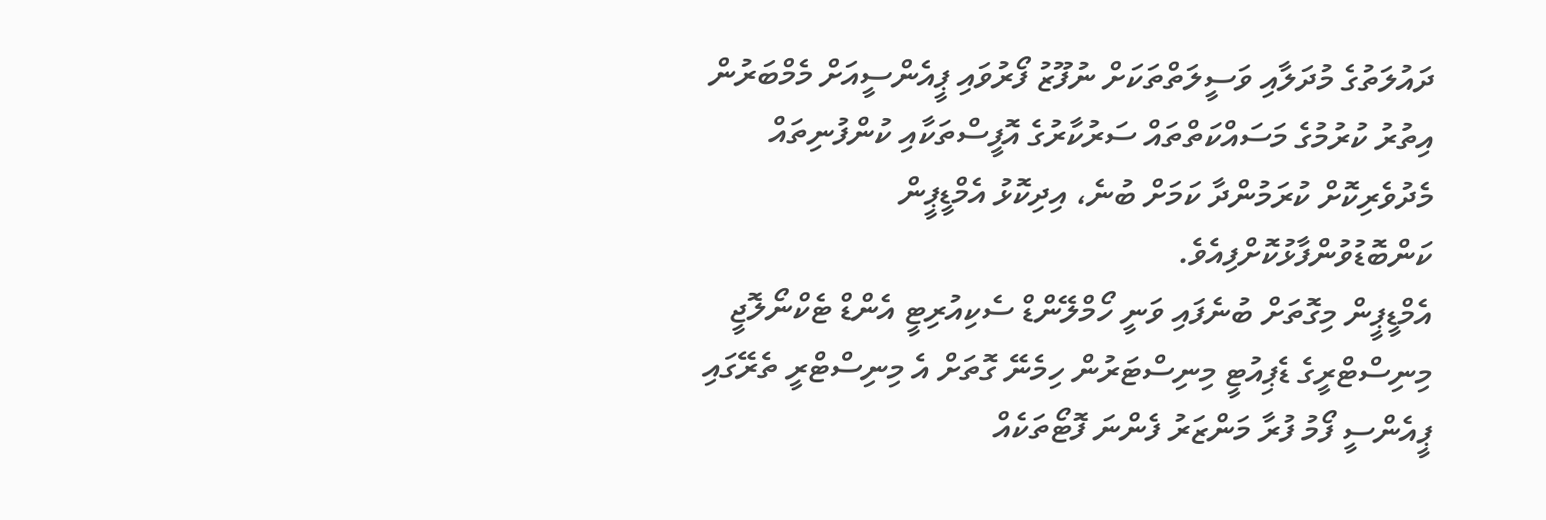ދައުލަތުގެ މުދަލާއި ވަސީލަތްތަކަށް ނުފޫޒު ފޯރުވައި ޕީއެންސީއަށް މެމްބަރުން އިތުރު ކުރުމުގެ މަސައްކަތްތައް ސަރުކާރުގެ އޮފީސްތަކާއި ކުންފުނިތައް މެދުވެރިކޮށް ކުރަމުންދާ ކަމަށް ބުނެ، އިދިކޮޅު އެމްޑީޕީން ކަންބޮޑުވުންފާޅުކޮށްފިއެވެ.
އެމްޑީޕީން މިގޮތަށް ބުނެފައި ވަނީ ހޯމްލޭންޑް ސެކިއުރިޓީ އެންޑް ޓެކްނޯލޮޖީ މިނިސްޓްރީގެ ޑެޕިއުޓީ މިނިސްޓަރުން ހިމެނޭ ގޮތަށް އެ މިނިސްޓްރީ ތެރޭގައި ޕީއެންސީ ފޯމު ފުރާ މަންޒަރު ފެންނަ ފޮޓޯތަކެއް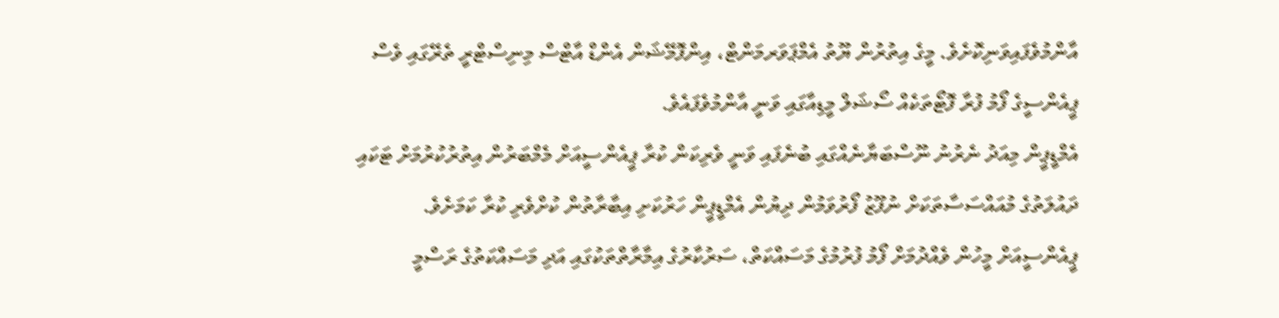އާންމުވެފައިވަނިކޮށެވެ. މީގެ އިތުރުން ޔޫތު އެމްޕަވަރމަންޓް، އިންފޮމޭޝަން އެންޑް އާޓްސް މިނިސްޓްރީ ތެރޭގައި ވެސް ޕީއެންސީގެ ފޯމު ފުރާ ފޮޓޯތަކެއް ސޯޝަލް މީޑިއާގައި ވަނީ އާންމުވެފައެވެ.
އެމްޑީޕީން މިއަދު ނެރުނު ނޫސްބަޔާނެއްގައި ބުނެފައި ވަނީ ވެރިކަން ކުރާ ޕީއެންސީއަށް މެމްބަރުން އިތުރުކުރުމަށް ޓަކައި ދައުލަތުގެ މުއައްސަސާތަކަށް ނުފޫޒު ފޯރުވަމުން ދިޔުން އެމްޑީޕީން ހަރުކަށި އިބާރާތުން ކުށްވެރި ކުރާ ކަމަށެވެ.
ޕީއެންސީއަށް މީހުން ވެއްދުމަށް ފޯމު ފުރުމުގެ މަސައްކަތް، ސަރުކާރުގެ އިމާރާތްތަކުގައި އަދި މަސައްކަތުގެ ރަސްމީ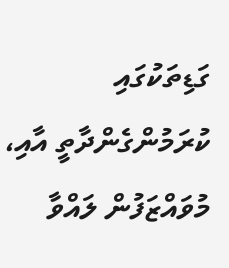ގަޑިތަކުގައި ކުރަމުންގެންދާތީ އާއި، މުވައްޒަފުން ލައްވާ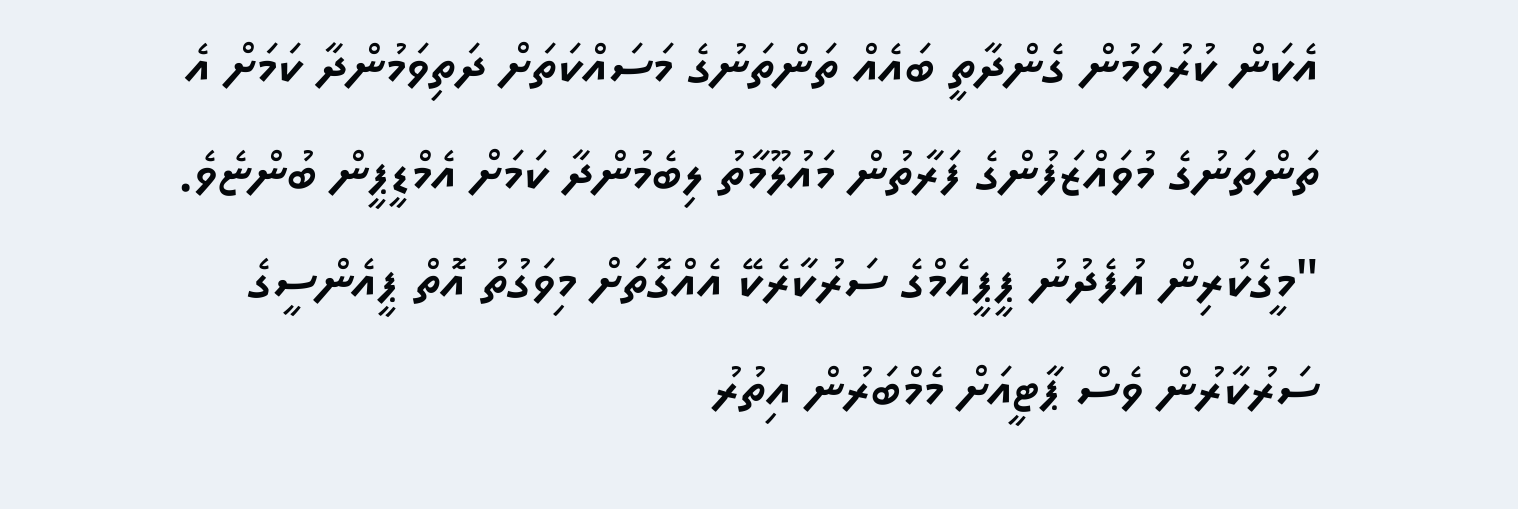އެކަން ކުރުވަމުން ގެންދާތީ ބައެއް ތަންތަނުގެ މަސައްކަތަށް ދަތިވަމުންދާ ކަމަށް އެ ތަންތަނުގެ މުވައްޒަފުންގެ ފަރާތުން މައުލޫމާތު ލިބެމުންދާ ކަމަށް އެމްޑީޕީން ބުންޏެވެ.
"މީގެކުރިން އުފެދުނު ޕީޕީއެމްގެ ސަރުކާރެކޭ އެއްގޮތަށް މިވަގުތު އޮތް ޕީއެންސީގެ ސަރުކާރުން ވެސް ޕާޓީއަށް މެމްބަރުން އިތުރު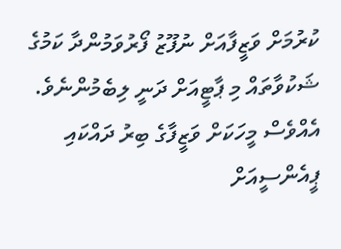ކުރުމަށް ވަޒީފާއަށް ނުފޫޒު ފޯރުވަމުންދާ ކަމުގެ ޝަކުވާތައް މި ޕާޓީއަށް ދަނީ ލިބެމުންނެވެ. އެއްވެސް މީހަކަށް ވަޒީފާގެ ބިރު ދައްކައި ޕީއެންސީއަށް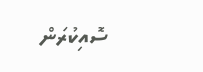ސޮއިކުރަން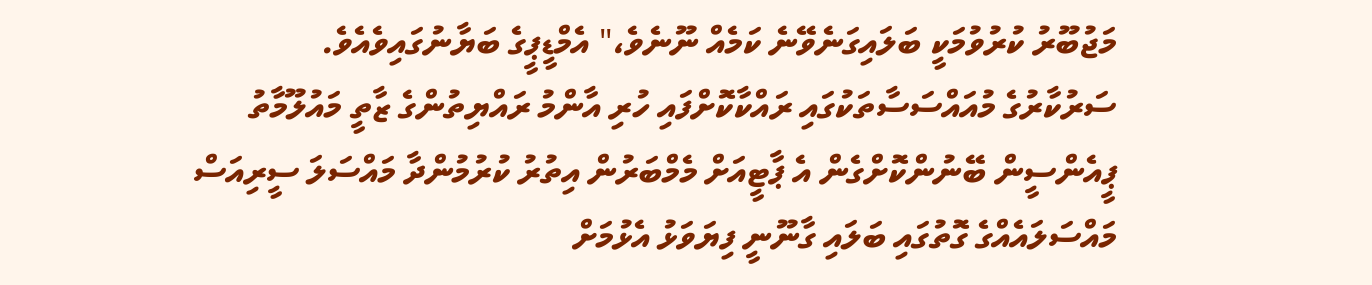މަޖުބޫރު ކުރުވުމަކީ ބަލައިގަނެވޭނެ ކަމެއް ނޫނެވެ،" އެމްޑީޕީގެ ބަޔާނުގައިވެއެވެ.
ސަރުކާރުގެ މުއައްސަސާތަކުގައި ރައްކާކޮށްފައި ހުރި އާންމު ރައްޔިތުންގެ ޒާތީ މައުލޫމާތު ޕީއެންސީން ބޭނުންކޮށްގެން އެ ޕާޓީއަށް މެމްބަރުން އިތުރު ކުރުމުންދާ މައްސަލަ ސީރިއަސް މައްސަލައެއްގެ ގޮތުގައި ބަލައި ގާނޫނީ ފިޔަވަޅު އެޅުމަށް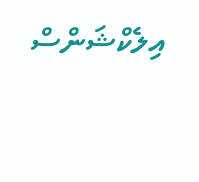އިލެކްޝަންސް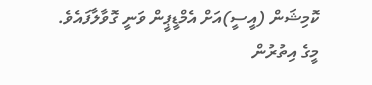ކޮމިޝަން (އީސީ)އަށް އެމްޑީޕީން ވަނީ ގޮވާލާފައެވެ. މީގެ އިތުރުން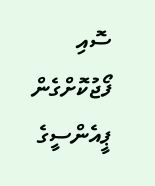ސޮއި ފޯޖުކޮށްގެން ޕީއެންސީގެ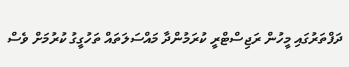ދަފްތަރުގައި މީހުން ރަޖިސްޓްރީ ކުރަމުންދާ މައްސަލަތައް ތަހުގީގު ކުރުމަށް ވެސް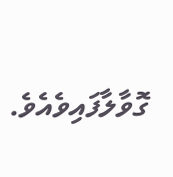ގޮވާލާފައިވެއެވެ.